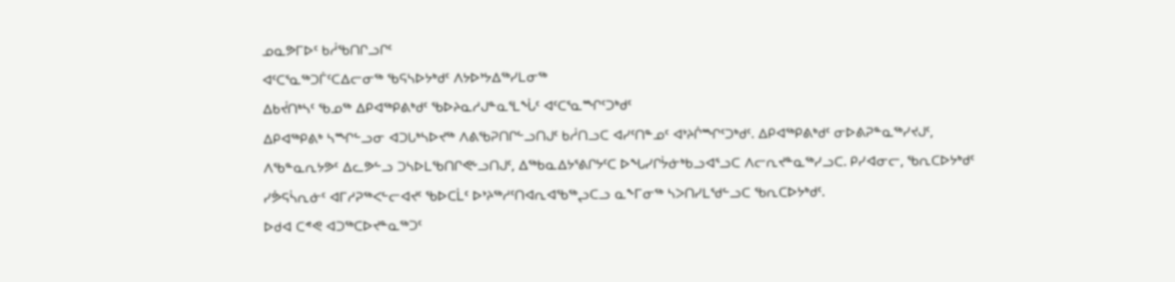ᓄᓇᕗᒥᐅᑦ ᑲᓲᖃᑎᒋᓗᒋᑦ
ᐊᑦᑕᕐᓇᖅᑐᒦᑦᑕᐃᓕᓂᖅ ᖃᕋᓴᐅᔭᒃᑯᑦ ᐱᔭᐅᔾᔭᐃᖅᓯᒪᓂᖅ
ᐃᑲᔫᑎᒃᓴᑦ ᖃᓄᖅ ᐃᑭᐊᖅᑭᕕᒃᑯᑦ ᖃᐅᔨᓇᓱᒍᓐᓇᕐᒪᖔᑦ ᐊᑦᑕᕐᓇᙱᑦᑐᒃᑯᑦ
ᐃᑭᐊᖅᑭᕕᒃ ᓴᙱᓪᓗᓂ ᐊᑐᒐᒃᓴᐅᔪᖅ ᐱᕕᖃᕈᑎᒋᓪᓗᑎᒍᑦ ᑲᓲᑎᓗᑕ ᐊᓯᑦᑎᓐᓄᑦ ᐊᔾᔨᒌᙱᑦᑐᒃᑯᑦ. ᐃᑭᐊᖅᑭᕕᒃᑯᑦ ᓂᐅᕕᕈᓐᓇᖅᓯᔪᒍᑦ, ᐱᖃᓐᓇᕆᔭᕗᑦ ᐃᓚᕗᓪᓗ ᑐᓴᐅᒪᖃᑎᒋᕙᒡᓗᑎᒍᑦ, ᐃᖅᑲᓇᐃᔭᕐᕕᒋᔭᑦᑕ ᐅᖓᓯᒋᔮᓃᒃᑲᓗᐊᕐᓗᑕ ᐱᓕᕆᔪᓐᓇᖅᓯᓗᑕ. ᑭᓯᐊᓂᓕ, ᖃᕆᑕᐅᔭᒃᑯᑦ ᓯᕘᕋᓵᕆᓃᑦ ᐊᒥᓱᕈᖅᐸᓪᓕᐊᔪᑦ ᖃᐅᑕᒫᑦ ᐅᔾᔨᖅᓱᑦᑎᐊᕆᐊᖃᖅᖢᑕᓗ ᓇᖕᒥᓂᖅ ᓴᐳᑎᓯᒪᖁᓪᓗᑕ ᖃᕆᑕᐅᔭᒃᑯᑦ.
ᐅᑯᐊ ᑕᕝᕙ ᐊᑐᖅᑕᐅᔪᓐᓇᖅᑐᑦ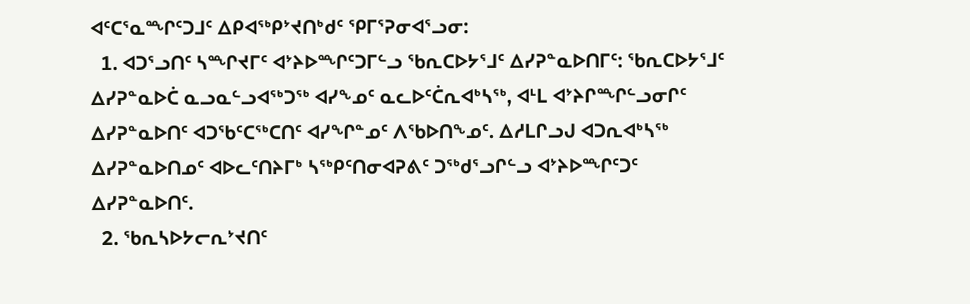ᐊᑦᑕᕐᓇᙱᑦᑐᒧᑦ ᐃᑭᐊᖅᑭᔾᔪᑎᒃᑯᑦ ᕿᒥᕐᕈᓂᐊᕐᓗᓂ:
  1. ᐊᑐᕐᓗᑎᑦ ᓴᙱᔪᒥᑦ ᐊᔾᔨᐅᙱᑦᑐᒥᓪᓗ ᖃᕆᑕᐅᔭᕐᒧᑦ ᐃᓯᕈᓐᓇᐅᑎᒥᑦ: ᖃᕆᑕᐅᔭᕐᒧᑦ ᐃᓯᕈᓐᓇᐅᑖ ᓇᓗᓇᓪᓗᐊᖅᑐᖅ ᐊᓯᖕᓄᑦ ᓇᓚᐅᑦᑖᕆᐊᒃᓴᖅ, ᐊᒻᒪ ᐊᔾᔨᒋᙱᓪᓗᓂᒋᑦ ᐃᓯᕈᓐᓇᐅᑎᑦ ᐊᑐᖃᑦᑕᖅᑕᑎᑦ ᐊᓯᖏᓐᓄᑦ ᐱᖃᐅᑎᖕᓄᑦ. ᐃᓱᒪᒋᓗᒍ ᐊᑐᕆᐊᒃᓴᖅ ᐃᓯᕈᓐᓇᐅᑎᓄᑦ ᐊᐅᓚᑦᑎᔨᒥᒃ ᓴᖅᑭᑦᑎᓂᐊᕈᕕᑦ ᑐᖅᑯᕐᓗᒋᓪᓗ ᐊᔾᔨᐅᙱᑦᑐᑦ ᐃᓯᕈᓐᓇᐅᑎᑦ.
  2. ᖃᕆᓴᐅᔭᓕᕆᔾᔪᑎᑦ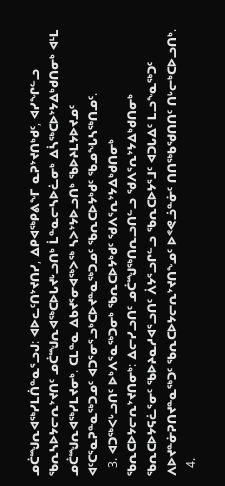ᓄᑖᙳᕆᐊᖅᓯᒪᑏᓐᓇᕐᓗᒍ: ᐊᐅᓚᑦᑎᔾᔪᑎᓯ, ᐃᑭᐊᖅᑭᕕᖕᒥ ᓇᕈᔾᔪᑎᒃᑯᑦ, ᐊᓯᖏᓪᓗ ᖃᕆᓴᐅᔭᓕᕆᔾᔪᑎᑦ ᓄᑖᙳᕆᐊᖅᑕᐅᒐᔪᒡᓗᑎᒃ ᒫᓐᓇᓕᓴᐅᓛᓂᒃ ᐃᓵᖅᑕᐅᔾᔭᐃᒃᑯᑎᓂᒃ ᐊᒻᒪ ᓄᑖᙳᕆᐊᖅᓯᒪᔪᓂᒃ. ᑕᒪᓐᓇ ᐃᑲᔪᕐᓂᐊᖅᐳᖅ ᓴᐳᔾᔭᐅᓗᑎᒃ ᖃᐅᔨᒪᔭᐅᔪᓄᑦ ᐊᑦᑕᕐᓇᕈᓐᓇᖅᑐᓄᑦ ᐊᑐᕐᓂᕐᓗᒃᑕᐅᔪᓐᓇᖅᑐᓄᑦ ᖃᕆᑕᐅᔭᒃᑯᑦ ᖃᓄᖓᓴᖅᑎᓄᑦ.
  3. ᐊᑐᖅᐸᒡᓗᑎᑦ ᐅᒃᐱᕐᓇᖅᑐᓂᒃ ᖃᕆᑕᐅᔭᒃᑯᑦ ᖁᐱᕐᕆᔾᔭᐃᒃᑯᑎᓂᒃ ᖃᕆᑕᐅᔭᓕᕆᔾᔪᑎᓂᒃ: ᐃᓕᓯᓗᑎᑦ ᓄᑖᙳᖅᑎᕆᓗᑎᓪᓗ ᖁᐱᕐᕆᔾᔭᐃᒃᑯᑎᓂᒃ ᖃᕆᑕᐅᔭᕋᓛᕐᓂᑦ ᖃᐅᔨᓇᓱᐊᕐᓗᑎᑦ ᐲᔭᕐᓗᒋᓪᓗ ᖃᕆᑕᐅᔭᕐᒧᑦ ᐊᑐᒐᐃᑦ ᒪᓗᖕᓇᖅᑐᑦ ᐱᐅᔪᓐᓃᕈᑎᔪᓐᓇᖅᑐᑦ ᖃᕆᑕᐅᔭᓕᕆᔾᔪᑎᖕᓄᑦ ᐅᕝᕙᓘᓐᓃᑦ ᑎᑎᖅᑲᖁᑎᑎᑦ ᑎᒡᓕᒃᑕᐅᓗᑎᒃ.
  4.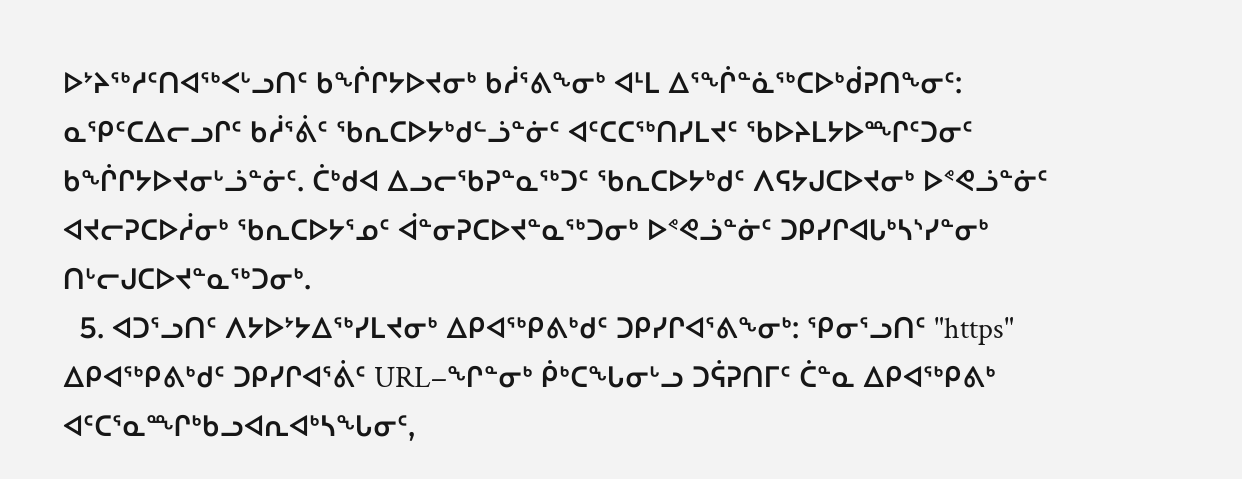ᐅᔾᔨᖅᓱᑦᑎᐊᖅᐸᒡᓗᑎᑦ ᑲᖐᒋᔭᐅᔪᓂᒃ ᑲᓲᕐᕕᖕᓂᒃ ᐊᒻᒪ ᐃᕐᖐᓐᓈᖅᑕᐅᒃᑰᕈᑎᖕᓂᑦ: ᓇᕿᑦᑕᐃᓕᓗᒋᑦ ᑲᓲᕐᕖᑦ ᖃᕆᑕᐅᔭᒃᑯᓪᓘᓐᓃᑦ ᐊᑦᑕᑕᖅᑎᓯᒪᔪᑦ ᖃᐅᔨᒪᔭᐅᙱᑦᑐᓂᑦ ᑲᖐᒋᔭᐅᔪᓂᒡᓘᓐᓃᑦ. ᑖᒃᑯᐊ ᐃᓗᓕᖃᕈᓐᓇᖅᑐᑦ ᖃᕆᑕᐅᔭᒃᑯᑦ ᐱᕋᔭᒍᑕᐅᔪᓂᒃ ᐅᕝᕙᓘᓐᓃᑦ ᐊᔪᓕᕈᑕᐅᓲᓂᒃ ᖃᕆᑕᐅᔭᕐᓄᑦ ᐋᓐᓂᕈᑕᐅᔪᓐᓇᖅᑐᓂᒃ ᐅᕝᕙᓘᓐᓃᑦ ᑐᑭᓯᒋᐊᒐᒃᓴᔅᓯᓐᓂᒃ ᑎᒡᓕᒍᑕᐅᔪᓐᓇᖅᑐᓂᒃ.
  5. ᐊᑐᕐᓗᑎᑦ ᐱᔭᐅᔾᔭᐃᖅᓯᒪᔪᓂᒃ ᐃᑭᐊᖅᑭᕕᒃᑯᑦ ᑐᑭᓯᒋᐊᕐᕕᖕᓂᒃ: ᕿᓂᕐᓗᑎᑦ "https" ᐃᑭᐊᖅᑭᕕᒃᑯᑦ ᑐᑭᓯᒋᐊᕐᕖᑦ URL−ᖏᓐᓂᒃ ᑮᒃᑕᖓᓂᒡᓗ ᑐᕌᕈᑎᒥᑦ ᑖᓐᓇ ᐃᑭᐊᖅᑭᕕᒃ ᐊᑦᑕᕐᓇᙱᒃᑲᓗᐊᕆᐊᒃᓴᖓᓂᑦ,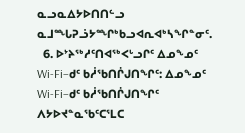ᓇᓗᓇᐃᔭᐅᑎᑎᓪᓗ ᓇᒧᙵᕈᓘᔭᙱᒃᑲᓗᐊᕆᐊᒃᓴᖏᓐᓂᑦ.
  6. ᐅᔾᔨᖅᓱᑦᑎᐊᖅᐸᒡᓗᒋᑦ ᐃᓄᖕᓄᑦ Wi-Fi−ᑯᑦ ᑲᓲᖃᑎᒌᒍᑎᖏᑦ: ᐃᓄᖕᓄᑦ Wi-Fi−ᑯᑦ ᑲᓲᖃᑎᒌᒍᑎᖏᑦ ᐱᔭᐅᔪᓐᓇᖃᑦᑕᕐᒪᑕ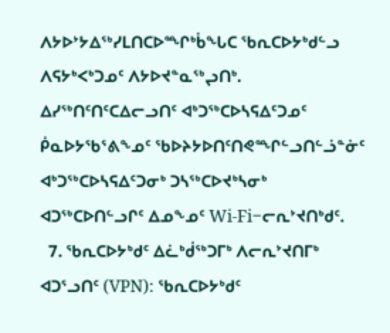ᐱᔭᐅᔾᔭᐃᖅᓯᒪᑎᑕᐅᙱᒃᑳᖓᑕ ᖃᕆᑕᐅᔭᒃᑯᓪᓗ ᐱᕋᔭᒃᐸᒃᑐᓄᑦ ᐱᔭᐅᔪᓐᓇᖅᖢᑎᒃ. ᐃᓯᖅᑎᑦᑎᑦᑕᐃᓕᓗᑎᑦ ᐊᒃᑐᖅᑕᐅᓴᕋᐃᑦᑐᓄᑦ ᑮᓇᐅᔭᖃᕐᕕᖕᓄᑦ ᖃᐅᔨᔭᐅᑎᑦᑎᕙᙱᓪᓗᑎᓪᓘᓐᓃᑦ ᐊᒃᑐᖅᑕᐅᓴᕋᐃᑦᑐᓂᒃ ᑐᓴᖅᑕᐅᔪᒃᓴᓂᒃ ᐊᑐᖅᑕᐅᑎᓪᓗᒋᑦ ᐃᓄᖕᓄᑦ Wi-Fi−ᓕᕆᔾᔪᑎᒃᑯᑦ.
  7. ᖃᕆᑕᐅᔭᒃᑯᑦ ᐃᓛᒃᑰᖅᑐᒥᒃ ᐱᓕᕆᔾᔪᑎᒥᒃ ᐊᑐᕐᓗᑎᑦ (VPN): ᖃᕆᑕᐅᔭᒃᑯᑦ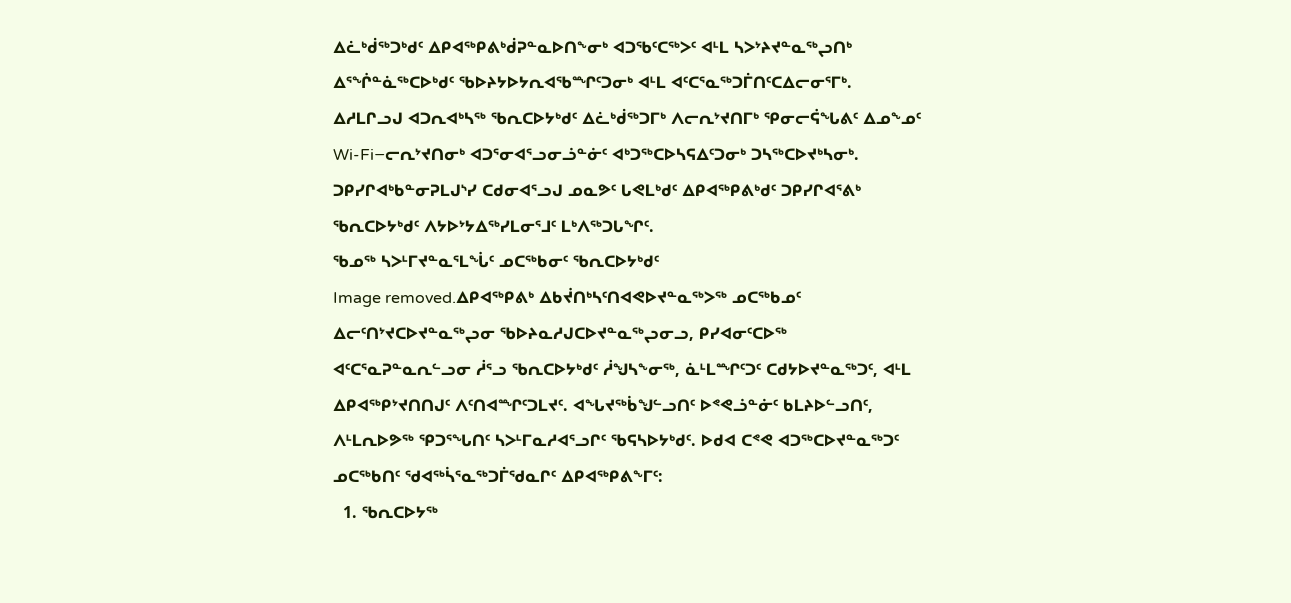ᐃᓛᒃᑰᖅᑐᒃᑯᑦ ᐃᑭᐊᖅᑭᕕᒃᑰᕈᓐᓇᐅᑎᖕᓂᒃ ᐊᑐᖃᑦᑕᖅᐳᑦ ᐊᒻᒪ ᓴᐳᔾᔨᔪᓐᓇᖅᖢᑎᒃ ᐃᕐᖐᓐᓈᖅᑕᐅᒃᑯᑦ ᖃᐅᔨᔭᐅᔭᕆᐊᖃᙱᑦᑐᓂᒃ ᐊᒻᒪ ᐊᑦᑕᕐᓇᖅᑐᒦᑎᑦᑕᐃᓕᓂᕐᒥᒃ. ᐃᓱᒪᒋᓗᒍ ᐊᑐᕆᐊᒃᓴᖅ ᖃᕆᑕᐅᔭᒃᑯᑦ ᐃᓛᒃᑰᖅᑐᒥᒃ ᐱᓕᕆᔾᔪᑎᒥᒃ ᕿᓂᓕᕌᖓᕕᑦ ᐃᓄᖕᓄᑦ Wi-Fi−ᓕᕆᔾᔪᑎᓂᒃ ᐊᑐᕐᓂᐊᕐᓗᓂᓘᓐᓃᑦ ᐊᒃᑐᖅᑕᐅᓴᕋᐃᑦᑐᓂᒃ ᑐᓴᖅᑕᐅᔪᒃᓴᓂᒃ.
ᑐᑭᓯᒋᐊᒃᑲᓐᓂᕈᒪᒍᔅᓯ ᑕᑯᓂᐊᕐᓗᒍ ᓄᓇᕗᑦ ᒐᕙᒪᒃᑯᑦ ᐃᑭᐊᖅᑭᕕᒃᑯᑦ ᑐᑭᓯᒋᐊᕐᕕᒃ ᖃᕆᑕᐅᔭᒃᑯᑦ ᐱᔭᐅᔾᔭᐃᖅᓯᒪᓂᕐᒧᑦ ᒪᒃᐱᖅᑐᒐᖏᑦ.
ᖃᓄᖅ ᓴᐳᒻᒥᔪᓐᓇᕐᒪᖔᑦ ᓄᑕᖅᑲᓂᑦ ᖃᕆᑕᐅᔭᒃᑯᑦ
Image removed.ᐃᑭᐊᖅᑭᕕᒃ ᐃᑲᔫᑎᒃᓴᑦᑎᐊᕙᐅᔪᓐᓇᖅᐳᖅ ᓄᑕᖅᑲᓄᑦ ᐃᓕᑦᑎᔾᔪᑕᐅᔪᓐᓇᖅᖢᓂ ᖃᐅᔨᓇᓱᒍᑕᐅᔪᓐᓇᖅᖢᓂᓗ, ᑭᓯᐊᓂᑦᑕᐅᖅ ᐊᑦᑕᕐᓇᕈᓐᓇᕆᓪᓗᓂ ᓲᕐᓗ ᖃᕆᑕᐅᔭᒃᑯᑦ ᓲᖑᓴᖕᓂᖅ, ᓈᒻᒪᙱᑦᑐᑦ ᑕᑯᔭᐅᔪᓐᓇᖅᑐᑦ, ᐊᒻᒪ ᐃᑭᐊᖅᑭᔾᔪᑎᑎᒍᑦ ᐱᑦᑎᐊᙱᑦᑐᒪᔪᑦ. ᐊᖓᔪᖅᑳᖑᓪᓗᑎᑦ ᐅᕝᕙᓘᓐᓃᑦ ᑲᒪᔨᐅᓪᓗᑎᑦ, ᐱᒻᒪᕆᐅᕗᖅ ᕿᑐᕐᖓᑎᑦ ᓴᐳᒻᒥᓇᓱᐊᕐᓗᒋᑦ ᖃᕋᓴᐅᔭᒃᑯᑦ. ᐅᑯᐊ ᑕᕝᕙ ᐊᑐᖅᑕᐅᔪᓐᓇᖅᑐᑦ ᓄᑕᖅᑲᑎᑦ ᖁᐊᖅᓵᕐᓇᖅᑐᒦᖁᓇᒋᑦ ᐃᑭᐊᖅᑭᕕᖕᒥᑦ:
  1. ᖃᕆᑕᐅᔭᖅ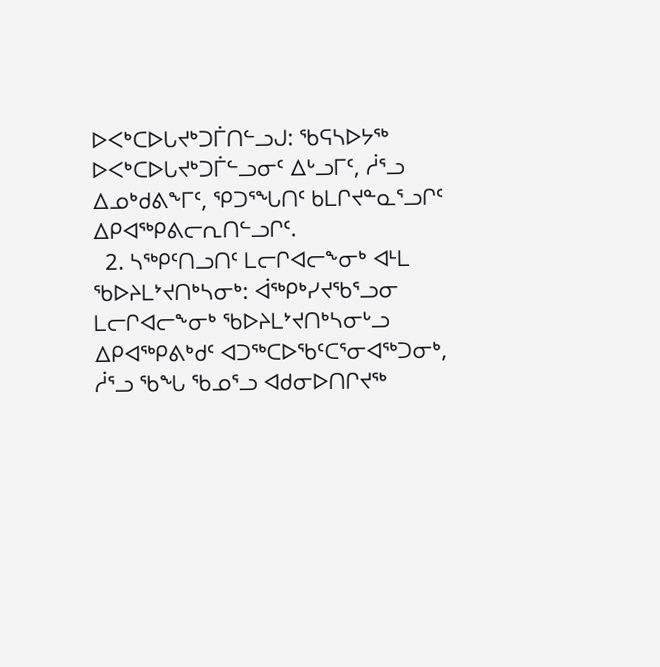ᐅᐸᒃᑕᐅᒐᔪᒃᑐᒦᑎᓪᓗᒍ: ᖃᕋᓴᐅᔭᖅ ᐅᐸᒃᑕᐅᒐᔪᒃᑐᒦᓪᓗᓂᑦ ᐃᒡᓗᒥᑦ, ᓲᕐᓗ ᐃᓄᒃᑯᕕᖕᒥᑦ, ᕿᑐᕐᖓᑎᑦ ᑲᒪᒋᔪᓐᓇᕐᓗᒋᑦ ᐃᑭᐊᖅᑭᕕᓕᕆᑎᓪᓗᒋᑦ.
  2. ᓴᖅᑭᑦᑎᓗᑎᑦ ᒪᓕᒋᐊᓕᖕᓂᒃ ᐊᒻᒪ ᖃᐅᔨᒪᔾᔪᑎᒃᓴᓂᒃ: ᐋᖅᑭᒃᓯᔪᖃᕐᓗᓂ ᒪᓕᒋᐊᓕᖕᓂᒃ ᖃᐅᔨᒪᔾᔪᑎᒃᓴᓂᒡᓗ ᐃᑭᐊᖅᑭᕕᒃᑯᑦ ᐊᑐᖅᑕᐅᖃᑦᑕᕐᓂᐊᖅᑐᓂᒃ, ᓲᕐᓗ ᖃᖓ ᖃᓄᕐᓗ ᐊᑯᓂᐅᑎᒋᔪᖅ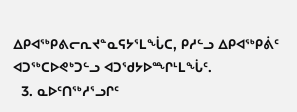ᐃᑭᐊᖅᑭᕕᓕᕆᔪᓐᓇᕋᔭᕐᒪᖔᑕ, ᑭᓱᓪᓗ ᐃᑭᐊᖅᑭᕖᑦ ᐊᑐᖅᑕᐅᕙᒃᑐᓪᓗ ᐊᑐᖁᔭᐅᙱᒻᒪᖔᑦ.
  3. ᓇᐅᑦᑎᖅᓱᕐᓗᒋᑦ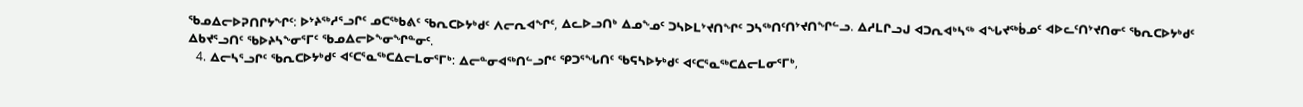ᖃᓄᐃᓕᐅᕈᑎᒋᔭᖏᑦ: ᐅᔾᔨᖅᓱᕐᓗᒋᑦ ᓄᑕᖅᑲᕕᑦ ᖃᕆᑕᐅᔭᒃᑯᑦ ᐱᓕᕆᐊᖏᑦ, ᐃᓚᐅᓗᑎᒃ ᐃᓄᖕᓄᑦ ᑐᓴᐅᒪᔾᔪᑎᖏᑦ ᑐᓴᖅᑎᑦᑎᔾᔪᑎᖏᓪᓗ. ᐃᓱᒪᒋᓗᒍ ᐊᑐᕆᐊᒃᓴᖅ ᐊᖓᔪᖅᑳᓄᑦ ᐊᐅᓚᑦᑎᔾᔪᑎᓂᑦ ᖃᕆᑕᐅᔭᒃᑯᑦ ᐃᑲᔪᕐᓗᑎᑦ ᖃᐅᔨᓴᖕᓂᕐᒥᑦ ᖃᓄᐃᓕᐅᖕᓂᖏᓐᓂᑦ.
  4. ᐃᓕᓴᕐᓗᒋᑦ ᖃᕆᑕᐅᔭᒃᑯᑦ ᐊᑦᑕᕐᓇᖅᑕᐃᓕᒪᓂᕐᒥᒃ: ᐃᓕᓐᓂᐊᖅᑎᓪᓗᒋᑦ ᕿᑐᕐᖓᑎᑦ ᖃᕋᓴᐅᔭᒃᑯᑦ ᐊᑦᑕᕐᓇᖅᑕᐃᓕᒪᓂᕐᒥᒃ,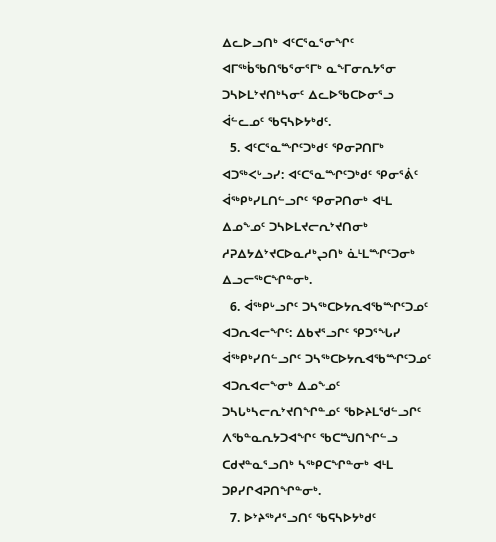ᐃᓚᐅᓗᑎᒃ ᐊᑦᑕᕐᓇᕐᓂᖏᑦ ᐊᒥᖅᑳᖃᑎᖃᕐᓂᕐᒥᒃ ᓇᖕᒥᓂᕆᔭᕐᓂ ᑐᓴᐅᒪᔾᔪᑎᒃᓴᓂᑦ ᐃᓚᐅᖃᑕᐅᓂᕐᓗ ᐋᓪᓚᓄᑦ ᖃᕋᓴᐅᔭᒃᑯᑦ.
  5. ᐊᑦᑕᕐᓇᙱᑦᑐᒃᑯᑦ ᕿᓂᕈᑎᒥᒃ ᐊᑐᖅᐸᒡᓗᓯ: ᐊᑦᑕᕐᓇᙱᑦᑐᒃᑯᑦ ᕿᓂᕐᕖᑦ ᐋᖅᑭᒃᓯᒪᑎᓪᓗᒋᑦ ᕿᓂᕈᑎᓂᒃ ᐊᒻᒪ ᐃᓄᖕᓄᑦ ᑐᓴᐅᒪᔪᓕᕆᔾᔪᑎᓂᒃ ᓱᕈᐃᔭᐃᔾᔪᑕᐅᓇᓱᒃᖢᑎᒃ ᓈᒻᒪᙱᑦᑐᓂᒃ ᐃᓗᓕᖅᑕᖏᓐᓂᒃ.
  6. ᐋᖅᑭᒡᓗᒋᑦ ᑐᓴᖅᑕᐅᔭᕆᐊᖃᙱᑦᑐᓄᑦ ᐊᑐᕆᐊᓕᖏᑦ: ᐃᑲᔪᕐᓗᒋᑦ ᕿᑐᕐᖓᓯ ᐋᖅᑭᒃᓯᑎᓪᓗᒋᑦ ᑐᓴᖅᑕᐅᔭᕆᐊᖃᙱᑦᑐᓄᑦ ᐊᑐᕆᐊᓕᖕᓂᒃ ᐃᓄᖕᓄᑦ ᑐᓴᒐᒃᓴᓕᕆᔾᔪᑎᖏᓐᓄᑦ ᖃᐅᔨᒪᖁᓪᓗᒋᑦ ᐱᖃᓐᓇᕆᔭᑐᐊᖏᑦ ᖃᑕᙳᑎᖏᓪᓗ ᑕᑯᔪᓐᓇᕐᓗᑎᒃ ᓴᖅᑭᑕᖏᓐᓂᒃ ᐊᒻᒪ ᑐᑭᓯᒋᐊᕈᑎᖏᓐᓂᒃ.
  7. ᐅᔾᔨᖅᓱᕐᓗᑎᑦ ᖃᕋᓴᐅᔭᒃᑯᑦ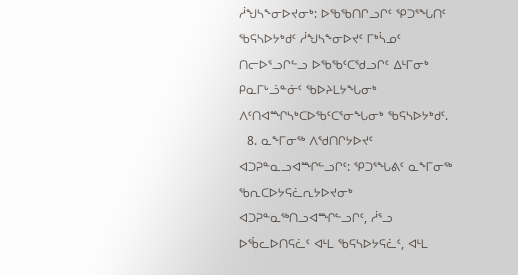ᓲᖑᓴᖕᓂᐅᔪᓂᒃ: ᐅᖃᖃᑎᒋᓗᒋᑦ ᕿᑐᕐᖓᑎᑦ ᖃᕋᓴᐅᔭᒃᑯᑦ ᓲᖑᓴᖕᓂᐅᔪᑦ ᒥᒃᓵᓄᑦ ᑎᓕᐅᕐᓗᒋᓪᓗ ᐅᖃᖃᑦᑕᖁᓗᒋᑦ ᐃᒻᒥᓂᒃ ᑭᓇᒥᒡᓘᓐᓃᑦ ᖃᐅᔨᒪᔭᖓᓂᒃ ᐱᑦᑎᐊᙱᓴᒃᑕᐅᖃᑦᑕᕐᓂᖓᓂᒃ ᖃᕋᓴᐅᔭᒃᑯᑦ.
  8. ᓇᖕᒥᓂᖅ ᐱᖁᑎᒋᔭᐅᔪᑦ ᐊᑐᕈᓐᓇᓗᐊᙱᓪᓗᒋᑦ: ᕿᑐᕐᖓᕕᑦ ᓇᖕᒥᓂᖅ ᖃᕆᑕᐅᔭᕋᓛᕆᔭᐅᔪᓂᒃ ᐊᑐᕈᓐᓇᖅᑎᓗᐊᙱᓪᓗᒋᑦ, ᓲᕐᓗ ᐅᖄᓚᐅᑎᕋᓛᑦ ᐊᒻᒪ ᖃᕋᓴᐅᔭᕋᓛᑦ, ᐊᒻᒪ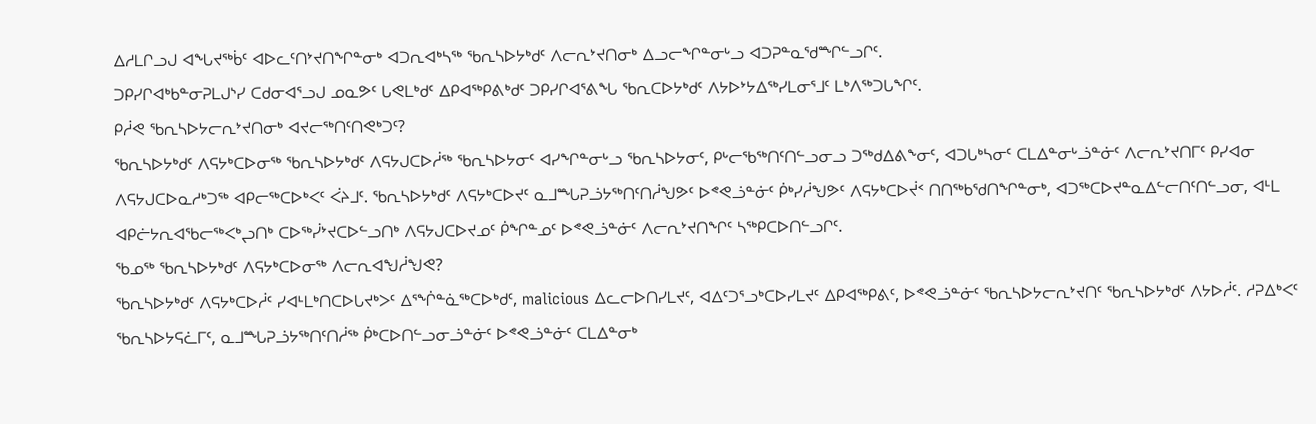ᐃᓱᒪᒋᓗᒍ ᐊᖓᔪᖅᑳᑦ ᐊᐅᓚᑦᑎᔾᔪᑎᖏᓐᓂᒃ ᐊᑐᕆᐊᒃᓴᖅ ᖃᕆᓴᐅᔭᒃᑯᑦ ᐱᓕᕆᔾᔪᑎᓂᒃ ᐃᓗᓕᖏᓐᓂᒡᓗ ᐊᑐᕈᓐᓇᖁᙱᓪᓗᒋᑦ.
ᑐᑭᓯᒋᐊᒃᑲᓐᓂᕈᒪᒍᔅᓯ ᑕᑯᓂᐊᕐᓗᒍ ᓄᓇᕗᑦ ᒐᕙᒪᒃᑯᑦ ᐃᑭᐊᖅᑭᕕᒃᑯᑦ ᑐᑭᓯᒋᐊᕐᕕᖓ ᖃᕆᑕᐅᔭᒃᑯᑦ ᐱᔭᐅᔾᔭᐃᖅᓯᒪᓂᕐᒧᑦ ᒪᒃᐱᖅᑐᒐᖏᑦ.
ᑭᓲᕙ ᖃᕆᓴᐅᔭᓕᕆᔾᔪᑎᓂᒃ ᐊᔪᓕᖅᑎᑦᑎᕙᒃᑐᑦ?
ᖃᕆᓴᐅᔭᒃᑯᑦ ᐱᕋᔭᒃᑕᐅᓂᖅ ᖃᕆᓴᐅᔭᒃᑯᑦ ᐱᕋᔭᒍᑕᐅᓲᖅ ᖃᕆᓴᐅᔭᓂᑦ ᐊᓯᖏᓐᓂᒡᓗ ᖃᕆᓴᐅᔭᓂᑦ, ᑭᒡᓕᖃᖅᑎᑦᑎᓪᓗᓂᓗ ᑐᖅᑯᐃᕕᖕᓂᑦ, ᐊᑐᒐᒃᓴᓂᑦ ᑕᒪᐃᓐᓂᒡᓘᓐᓃᑦ ᐱᓕᕆᔾᔪᑎᒥᑦ ᑭᓯᐊᓂ ᐱᕋᔭᒍᑕᐅᓇᓱᒃᑐᖅ ᐊᑭᓕᖅᑕᐅᒃᐸᑦ ᐹᔨᒧᑦ. ᖃᕆᓴᐅᔭᒃᑯᑦ ᐱᕋᔭᒃᑕᐅᔪᑦ ᓇᒧᙵᕈᓘᔭᖅᑎᑦᑎᓲᖑᕗᑦ ᐅᕝᕙᓘᓐᓃᑦ ᑮᒃᓯᓲᖑᕗᑦ ᐱᕋᔭᒃᑕᐅᔫᑉ ᑎᑎᖅᑲᖁᑎᖏᓐᓂᒃ, ᐊᑐᖅᑕᐅᔪᓐᓇᐃᓪᓕᑎᑦᑎᓪᓗᓂ, ᐊᒻᒪ ᐊᑭᓖᔭᕆᐊᖃᓕᖅᐸᒃᖢᑎᒃ ᑕᐅᖅᓰᔾᔪᑕᐅᓪᓗᑎᒃ ᐱᕋᔭᒍᑕᐅᔪᓄᑦ ᑮᖏᓐᓄᑦ ᐅᕝᕙᓘᓐᓃᑦ ᐱᓕᕆᔾᔪᑎᖏᑦ ᓴᖅᑭᑕᐅᑎᓪᓗᒋᑦ.
ᖃᓄᖅ ᖃᕆᓴᐅᔭᒃᑯᑦ ᐱᕋᔭᒃᑕᐅᓂᖅ ᐱᓕᕆᐊᖑᓲᖑᕙ?
ᖃᕆᓴᐅᔭᒃᑯᑦ ᐱᕋᔭᒃᑕᐅᓲᑦ ᓯᐊᒻᒪᒃᑎᑕᐅᒐᔪᒃᐳᑦ ᐃᕐᖐᓐᓈᖅᑕᐅᒃᑯᑦ, malicious ᐃᓚᓕᐅᑎᓯᒪᔪᑦ, ᐊᐃᑦᑐᕐᓗᒃᑕᐅᓯᒪᔪᑦ ᐃᑭᐊᖅᑭᕕᑦ, ᐅᕝᕙᓘᓐᓃᑦ ᖃᕆᓴᐅᔭᓕᕆᔾᔪᑎᑦ ᖃᕆᓴᐅᔭᒃᑯᑦ ᐱᔭᐅᓲᑦ. ᓱᕈᐃᒃᐸᑦ ᖃᕆᓴᐅᔭᕋᓛᒥᑦ, ᓇᒧᙵᕈᓘᔭᖅᑎᑦᑎᓲᖅ ᑮᒃᑕᐅᑎᓪᓗᓂᓘᓐᓃᑦ ᐅᕝᕙᓘᓐᓃᑦ ᑕᒪᐃᓐᓂᒃ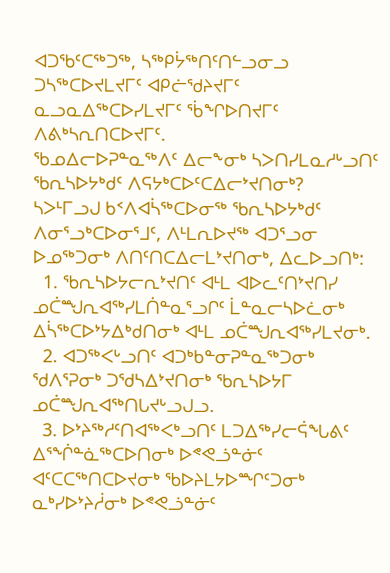ᐊᑐᖃᑦᑕᖅᑐᖅ, ᓴᖅᑭᔮᖅᑎᑦᑎᓪᓗᓂᓗ ᑐᓴᖅᑕᐅᔪᒪᔪᒥᑦ ᐊᑭᓖᖁᔨᔪᒥᑦ ᓇᓗᓇᐃᖅᑕᐅᓯᒪᔪᒥᑦ ᕐᑳᖏᐅᑎᔪᒥᑦ ᐱᕕᒃᓴᕆᑎᑕᐅᔪᒥᑦ.
ᖃᓄᐃᓕᐅᕈᓐᓇᖅᐱᑦ ᐃᓕᖕᓂᒃ ᓴᐳᑎᓯᒪᓇᓱᒡᓗᑎᑦ ᖃᕆᓴᐅᔭᒃᑯᑦ ᐱᕋᔭᒃᑕᐅᑦᑕᐃᓕᔾᔪᑎᓂᒃ?
ᓴᐳᒻᒥᓗᒍ ᑲᑉᐱᐊᓵᖅᑕᐅᓂᖅ ᖃᕆᓴᐅᔭᒃᑯᑦ ᐱᓂᕐᓗᒃᑕᐅᓂᕐᒧᑦ, ᐱᒻᒪᕆᐅᔪᖅ ᐊᑐᕐᓗᓂ ᐅᓄᖅᑐᓂᒃ ᐱᑎᑦᑎᑕᐃᓕᒪᔾᔪᑎᓂᒃ, ᐃᓚᐅᓗᑎᒃ:
  1. ᖃᕆᓴᐅᔭᓕᕆᔾᔪᑎᑦ ᐊᒻᒪ ᐊᐅᓚᑦᑎᔾᔪᑎᓯ ᓄᑖᙳᕆᐊᖅᓯᒪᑏᓐᓇᕐᓗᒋᑦ ᒫᓐᓇᓕᓴᐅᓛᓂᒃ ᐃᓵᖅᑕᐅᔾᔭᐃᒃᑯᑎᓂᒃ ᐊᒻᒪ ᓄᑖᙳᕆᐊᖅᓯᒪᔪᓂᒃ.
  2. ᐊᑐᖅᐸᒡᓗᑎᑦ ᐊᑐᒃᑲᓐᓂᕈᓐᓇᖅᑐᓂᒃ ᖁᐱᕐᕈᓂᒃ ᑐᖁᓴᐃᔾᔪᑎᓂᒃ ᖃᕆᓴᐅᔭᒥ ᓄᑖᙳᕆᐊᖅᑎᒐᔪᒡᓗᒍᓗ.
  3. ᐅᔾᔨᖅᓱᑦᑎᐊᖅᐸᒃᓗᑎᑦ ᒪᑐᐃᖅᓯᓕᕌᖓᕕᑦ ᐃᕐᖐᓐᓈᖅᑕᐅᑎᓂᒃ ᐅᕝᕙᓘᓐᓃᑦ ᐊᑦᑕᑕᖅᑎᑕᐅᔪᓂᒃ ᖃᐅᔨᒪᔭᐅᙱᑦᑐᓂᒃ ᓇᒃᓯᐅᔾᔨᓲᓂᒃ ᐅᕝᕙᓘᓐᓃᑦ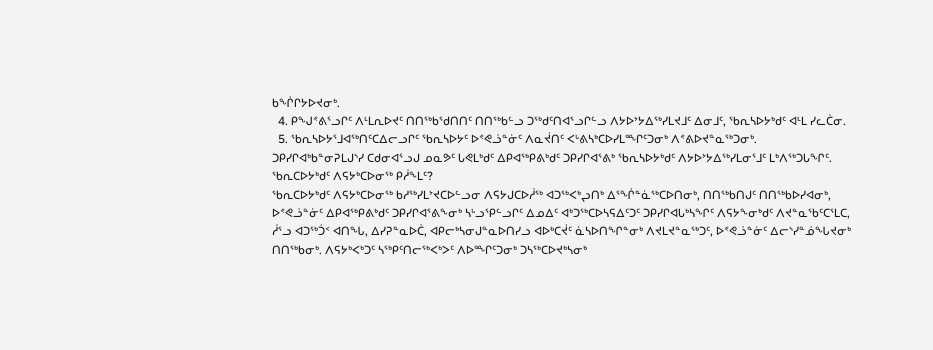ᑲᖐᒋᔭᐅᔪᓂᒃ.
  4. ᑭᖑᕝᕕᕐᓗᒋᑦ ᐱᒻᒪᕆᐅᔪᑦ ᑎᑎᖅᑲᖁᑎᑎᑦ ᑎᑎᖅᑲᓪᓗ ᑐᖅᑯᑦᑎᐊᕐᓗᒋᓪᓗ ᐱᔭᐅᔾᔭᐃᖅᓯᒪᔪᒧᑦ ᐃᓂᒧᑦ, ᖃᕆᓴᐅᔭᒃᑯᑦ ᐊᒻᒪ ᓯᓚᑖᓂ.
  5. ᖃᕆᓴᐅᔭᕐᒧᐊᖅᑎᑦᑕᐃᓕᓗᒋᑦ ᖃᕆᓴᐅᔭᑦ ᐅᕝᕙᓘᓐᓃᑦ ᐱᓇᔫᑎᑦ ᐸᒡᕕᓴᒃᑕᐅᓯᒪᙱᑦᑐᓂᒃ ᐱᕝᕕᐅᔪᓐᓇᖅᑐᓂᒃ.
ᑐᑭᓯᒋᐊᒃᑲᓐᓂᕈᒪᒍᔅᓯ ᑕᑯᓂᐊᕐᓗᒍ ᓄᓇᕗᑦ ᒐᕙᒪᒃᑯᑦ ᐃᑭᐊᖅᑭᕕᒃᑯᑦ ᑐᑭᓯᒋᐊᕐᕕᒃ ᖃᕆᓴᐅᔭᒃᑯᑦ ᐱᔭᐅᔾᔭᐃᖅᓯᒪᓂᕐᒧᑦ ᒪᒃᐱᖅᑐᒐᖏᑦ.
ᖃᕆᑕᐅᔭᒃᑯᑦ ᐱᕋᔭᒃᑕᐅᓂᖅ ᑭᓲᖕᒪᑦ?
ᖃᕆᑕᐅᔭᒃᑯᑦ ᐱᕋᔭᒃᑕᐅᓂᖅ ᑲᓱᖅᓯᒪᔾᔪᑕᐅᓪᓗᓂ ᐱᕋᔭᒍᑕᐅᓲᖅ ᐊᑐᖅᐸᒃᖢᑎᒃ ᐃᕐᖐᓐᓈᖅᑕᐅᑎᓂᒃ, ᑎᑎᖅᑲᑎᒍᑦ ᑎᑎᖅᑲᐅᓯᐊᓂᒃ, ᐅᕝᕙᓘᓐᓃᑦ ᐃᑭᐊᖅᑭᕕᒃᑯᑦ ᑐᑭᓯᒋᐊᕐᕕᖕᓂᒃ ᓴᒡᓗᕿᓪᓗᒋᑦ ᐃᓄᐃᑦ ᐊᒃᑐᖅᑕᐅᓴᕋᐃᑦᑐᑦ ᑐᑭᓯᒋᐊᒐᒃᓴᖏᑦ ᐱᕋᔭᖕᓂᒃᑯᑦ ᐱᔪᓐᓇᖃᑦᑕᕐᒪᑕ, ᓲᕐᓗ ᐊᑐᖅᑑᑉ ᐊᑎᖓ, ᐃᓯᕈᓐᓇᐅᑖ, ᐊᑭᓕᒃᓴᓂᒍᓐᓇᐅᑎᓯᓗ ᐊᐅᒃᑕᔫᑦ ᓈᓴᐅᑎᖏᓐᓂᒃ ᐱᔪᒪᔪᓐᓇᖅᑐᑦ, ᐅᕝᕙᓘᓐᓃᑦ ᐃᓕᔅᓯᓐᓅᖓᔪᓂᒃ ᑎᑎᖅᑲᓂᒃ. ᐱᕋᔭᒃᐸᒃᑐᑦ ᓴᖅᑭᑦᑎᓕᖅᐸᒃᐳᑦ ᐱᐅᙱᑦᑐᓂᒃ ᑐᓴᖅᑕᐅᔪᒃᓴᓂᒃ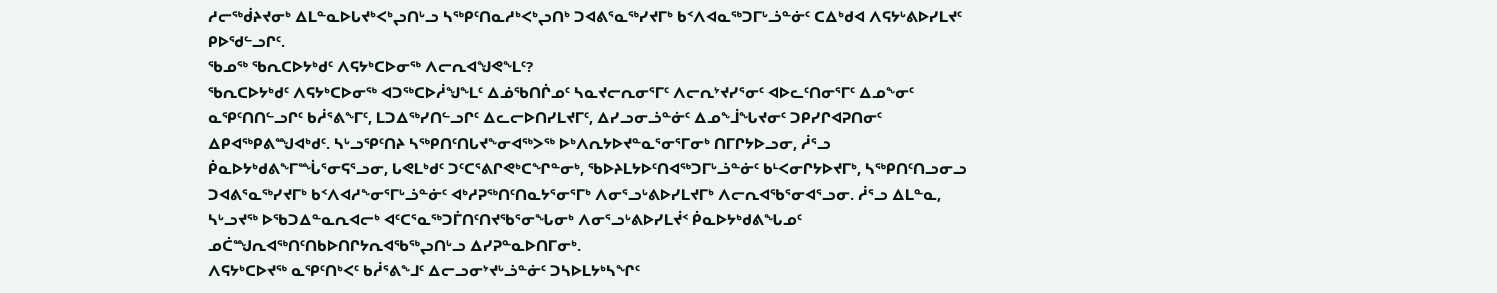ᓱᓕᖅᑰᔨᔪᓂᒃ ᐃᒪᓐᓇᐅᒐᔪᒃᐸᒃᖢᑎᒡᓗ ᓴᖅᑭᑦᑎᓇᓱᒃᐸᒃᖢᑎᒃ ᑐᐊᕕᕐᓇᖅᓯᔪᒥᒃ ᑲᑉᐱᐊᓇᖅᑐᒥᒡᓘᓐᓃᑦ ᑕᐃᒃᑯᐊ ᐱᕋᔭᒡᕕᐅᓯᒪᔪᑦ ᑭᐅᖁᓪᓗᒋᑦ.
ᖃᓄᖅ ᖃᕆᑕᐅᔭᒃᑯᑦ ᐱᕋᔭᒃᑕᐅᓂᖅ ᐱᓕᕆᐊᖑᕙᖕᒪᑦ?
ᖃᕆᑕᐅᔭᒃᑯᑦ ᐱᕋᔭᒃᑕᐅᓂᖅ ᐊᑐᖅᑕᐅᓲᖑᖕᒪᑦ ᐃᓅᖃᑎᒌᓄᑦ ᓴᓇᔪᓕᕆᓂᕐᒥᑦ ᐱᓕᕆᔾᔪᓯᕐᓂᑦ ᐊᐅᓚᑦᑎᓂᕐᒥᑦ ᐃᓄᖕᓂᑦ ᓇᕿᑦᑎᑎᓪᓗᒋᑦ ᑲᓲᕐᕕᖕᒥᑦ, ᒪᑐᐃᖅᓯᑎᓪᓗᒋᑦ ᐃᓚᓕᐅᑎᓯᒪᔪᒥᑦ, ᐃᓯᓗᓂᓘᓐᓃᑦ ᐃᓄᖕᒨᖓᔪᓂᑦ ᑐᑭᓯᒋᐊᕈᑎᓂᑦ ᐃᑭᐊᖅᑭᕕᙳᐊᒃᑯᑦ. ᓴᒡᓗᕿᑦᑎᔨ ᓴᖅᑭᑎᑦᑎᒐᔪᖕᓂᐊᖅᐳᖅ ᐅᒃᐱᕆᔭᐅᔪᓐᓇᕐᓂᕐᒥᓂᒃ ᑎᒥᒋᔭᐅᓗᓂ, ᓲᕐᓗ ᑮᓇᐅᔭᒃᑯᕕᖕᒥᙶᕐᓂᕋᕐᓗᓂ, ᒐᕙᒪᒃᑯᑦ ᑐᑦᑕᕐᕕᒋᕙᒃᑕᖏᓐᓂᒃ, ᖃᐅᔨᒪᔭᐅᑦᑎᐊᖅᑐᒥᒡᓘᓐᓃᑦ ᑲᒻᐸᓂᒋᔭᐅᔪᒥᒃ, ᓴᖅᑭᑎᑦᑎᓗᓂᓗ ᑐᐊᕕᕐᓇᖅᓯᔪᒥᒃ ᑲᑉᐱᐊᓱᖕᓂᕐᒥᒡᓘᓐᓃᑦ ᐊᒃᓱᕈᖅᑎᑦᑎᓇᔭᕐᓂᕐᒥᒃ ᐱᓂᕐᓗᒡᕕᐅᓯᒪᔪᒥᒃ ᐱᓕᕆᐊᖃᕐᓂᐊᕐᓗᓂ. ᓲᕐᓗ ᐃᒪᓐᓇ, ᓴᒡᓗᔪᖅ ᐅᖃᑐᐃᓐᓇᕆᐊᓕᒃ ᐊᑦᑕᕐᓇᖅᑐᒦᑎᑦᑎᔪᖃᕐᓂᖓᓂᒃ ᐱᓂᕐᓗᒡᕕᐅᓯᒪᔫᑉ ᑮᓇᐅᔭᒃᑯᕕᖓᓄᑦ ᓄᑖᙳᕆᐊᖅᑎᑦᑎᑲᐅᑎᒋᔭᕆᐊᖃᖅᖢᑎᒡᓗ ᐃᓯᕈᓐᓇᐅᑎᒥᓂᒃ.
ᐱᕋᔭᒃᑕᐅᔪᖅ ᓇᕿᑦᑎᒃᐸᑦ ᑲᓲᕐᕕᖕᒧᑦ ᐃᓕᓗᓂᔾᔪᒡᓘᓐᓃᑦ ᑐᓴᐅᒪᔭᒃᓴᖏᑦ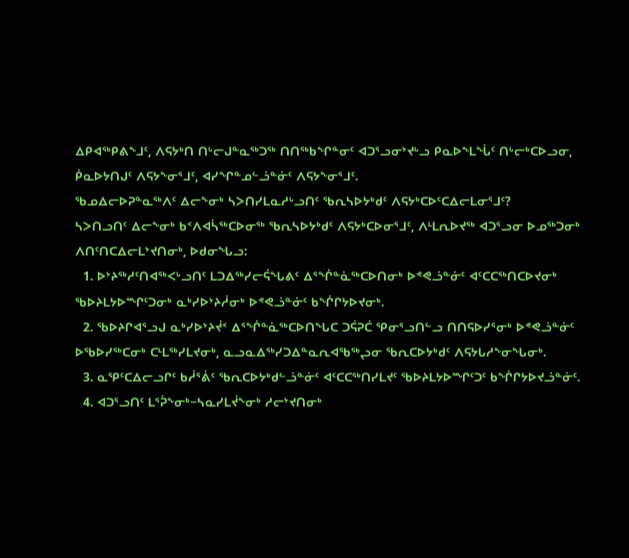ᐃᑭᐊᖅᑭᕕᖕᒧᑦ, ᐱᕋᔭᒃᑎ ᑎᒡᓕᒍᓐᓇᖅᑐᖅ ᑎᑎᖅᑲᖏᓐᓂᑦ ᐊᑐᕐᓗᓂᔾᔪᒡᓗ ᑭᓇᐅᖕᒪᖔᑦ ᑎᒡᓕᒃᑕᐅᓗᓂ, ᑮᓇᐅᔭᑎᒍᑦ ᐱᕋᔭᖕᓂᕐᒧᑦ, ᐊᓯᖏᓐᓄᓪᓘᓐᓃᑦ ᐱᕋᔭᖕᓂᕐᒧᑦ.
ᖃᓄᐃᓕᐅᕈᓐᓇᖅᐱᑦ ᐃᓕᖕᓂᒃ ᓴᐳᑎᓯᒪᓇᓱᒡᓗᑎᑦ ᖃᕆᓴᐅᔭᒃᑯᑦ ᐱᕋᔭᒃᑕᐅᑦᑕᐃᓕᒪᓂᕐᒧᑦ?
ᓴᐳᑎᓗᑎᑦ ᐃᓕᖕᓂᒃ ᑲᑉᐱᐊᓵᖅᑕᐅᓂᖅ ᖃᕆᓴᐅᔭᒃᑯᑦ ᐱᕋᔭᒃᑕᐅᓂᕐᒧᑦ, ᐱᒻᒪᕆᐅᔪᖅ ᐊᑐᕐᓗᓂ ᐅᓄᖅᑐᓂᒃ ᐱᑎᑦᑎᑕᐃᓕᒪᔾᔪᑎᓂᒃ, ᐅᑯᓂᖓᓗ:
  1. ᐅᔾᔨᖅᓱᑦᑎᐊᖅᐸᒡᓗᑎᑦ ᒪᑐᐃᖅᓯᓕᕌᖓᕕᑦ ᐃᕐᖐᓐᓈᖅᑕᐅᑎᓂᒃ ᐅᕝᕙᓘᓐᓃᑦ ᐊᑦᑕᑕᖅᑎᑕᐅᔪᓂᒃ ᖃᐅᔨᒪᔭᐅᙱᑦᑐᓂᒃ ᓇᒃᓯᐅᔾᔨᓲᓂᒃ ᐅᕝᕙᓘᓐᓃᑦ ᑲᖐᒋᔭᐅᔪᓂᒃ.
  2. ᖃᐅᔨᒋᐊᕐᓗᒍ ᓇᒃᓯᐅᔾᔨᔫᑉ ᐃᕐᖐᓐᓈᖅᑕᐅᑎᖓᑕ ᑐᕌᕈᑖ ᕿᓂᕐᓗᑎᓪᓗ ᑎᑎᕋᐅᓯᕐᓂᒃ ᐅᕝᕙᓘᓐᓃᑦ ᐅᖃᐅᓯᖅᑕᓂᒃ ᑕᒻᒪᖅᓯᒪᔪᓂᒃ, ᓇᓗᓇᐃᖅᓯᑐᐃᓐᓇᕆᐊᖃᖅᖢᓂ ᖃᕆᑕᐅᔭᒃᑯᑦ ᐱᕋᔭᒐᓱᖕᓂᖓᓂᒃ.
  3. ᓇᕿᑦᑕᐃᓕᓗᒋᑦ ᑲᓲᕐᕖᑦ ᖃᕆᑕᐅᔭᒃᑯᓪᓘᓐᓃᑦ ᐊᑦᑕᑕᖅᑎᓯᒪᔪᑦ ᖃᐅᔨᒪᔭᐅᙱᑦᑐᑦ ᑲᖐᒋᔭᐅᔪᓘᓐᓃᑦ.
  4. ᐊᑐᕐᓗᑎᑦ ᒪᕐᕉᖕᓂᒃ−ᓴᓇᓯᒪᔫᖕᓂᒃ ᓱᓕᔾᔪᑎᓂᒃ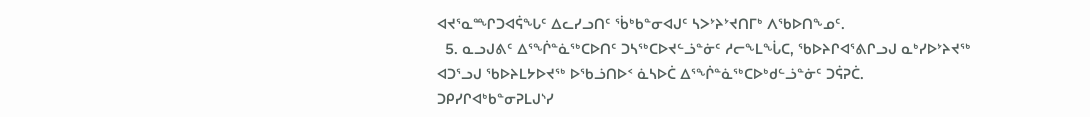ᐊᔪᕐᓇᙱᑐᐊᕌᖓᑦ ᐃᓚᓯᓗᑎᑦ ᖄᒃᑲᓐᓂᐊᒍᑦ ᓴᐳᔾᔨᔾᔪᑎᒥᒃ ᐱᖃᐅᑎᖕᓄᑦ.
  5. ᓇᓗᒍᕕᑦ ᐃᕐᖐᓐᓈᖅᑕᐅᑎᑦ ᑐᓴᖅᑕᐅᔪᓪᓘᓐᓃᑦ ᓱᓕᖕᒪᖔᑕ, ᖃᐅᔨᒋᐊᕐᕕᒋᓗᒍ ᓇᒃᓯᐅᔾᔨᔪᖅ ᐊᑐᕐᓗᒍ ᖃᐅᔨᒪᔭᐅᔪᖅ ᐅᖃᓘᑎᐅᑉ ᓈᓴᐅᑖ ᐃᕐᖐᓐᓈᖅᑕᐅᒃᑯᓪᓘᓐᓃᑦ ᑐᕌᕈᑖ.
ᑐᑭᓯᒋᐊᒃᑲᓐᓂᕈᒪᒍᔅᓯ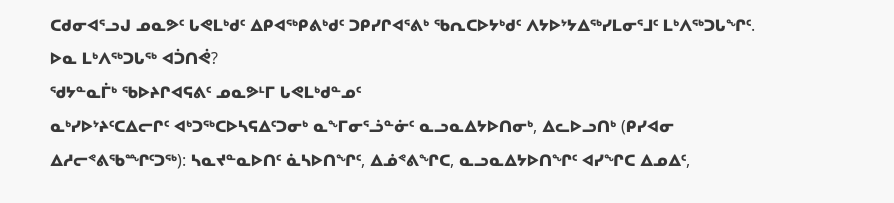ᑕᑯᓂᐊᕐᓗᒍ ᓄᓇᕗᑦ ᒐᕙᒪᒃᑯᑦ ᐃᑭᐊᖅᑭᕕᒃᑯᑦ ᑐᑭᓯᒋᐊᕐᕕᒃ ᖃᕆᑕᐅᔭᒃᑯᑦ ᐱᔭᐅᔾᔭᐃᖅᓯᒪᓂᕐᒧᑦ ᒪᒃᐱᖅᑐᒐᖏᑦ.
ᐅᓇ ᒪᒃᐱᖅᑐᒐᖅ ᐊᑑᑎᕚ?
ᖁᔭᓐᓇᒦᒃ ᖃᐅᔨᒋᐊᕋᕕᑦ ᓄᓇᕗᒻᒥ ᒐᕙᒪᒃᑯᓐᓄᑦ
ᓇᒃᓯᐅᔾᔨᑦᑕᐃᓕᒋᑦ ᐊᒃᑐᖅᑕᐅᓴᕋᐃᑦᑐᓂᒃ ᓇᖕᒥᓂᕐᓘᓐᓃᑦ ᓇᓗᓇᐃᔭᐅᑎᓂᒃ, ᐃᓚᐅᓗᑎᒃ (ᑭᓯᐊᓂ ᐃᓱᓕᕝᕕᖃᙱᑦᑐᖅ): ᓴᓇᔪᓐᓇᐅᑎᑦ ᓈᓴᐅᑎᖏᑦ, ᐃᓅᕝᕕᖏᑕ, ᓇᓗᓇᐃᔭᐅᑎᖏᑦ ᐊᓯᖏᑕ ᐃᓄᐃᑦ,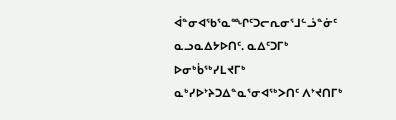ᐋᓐᓂᐊᖃᕐᓇᙱᑦᑐᓕᕆᓂᕐᒧᓪᓘᓐᓃᑦ ᓇᓗᓇᐃᔭᐅᑎᑦ. ᓇᐃᑦᑐᒥᒃ ᐅᓂᒃᑳᖅᓯᒪᔪᒥᒃ ᓇᒃᓯᐅᔾᔨᑐᐃᓐᓇᕐᓂᐊᖅᐳᑎᑦ ᐱᔾᔪᑎᒥᒃ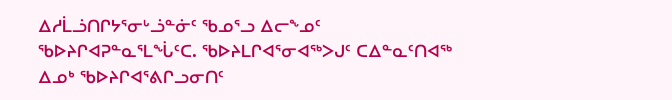ᐃᓱᒫᓘᑎᒋᔭᕐᓂᒡᓘᓐᓃᑦ ᖃᓄᕐᓗ ᐃᓕᖕᓄᑦ ᖃᐅᔨᒋᐊᕈᓐᓇᕐᒪᖔᑦᑕ. ᖃᐅᔨᒪᒋᐊᕐᓂᐊᖅᐳᒍᑦ ᑕᐃᓐᓇᑦᑎᐊᖅ ᐃᓄᒃ ᖃᐅᔨᒋᐊᕐᕕᒋᓗᓂᑎᑦ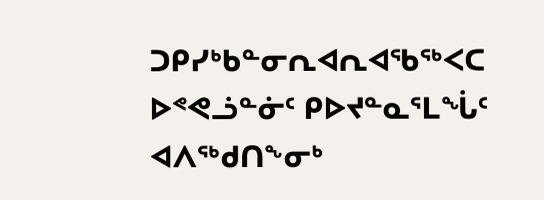ᑐᑭᓯᒃᑲᓐᓂᕆᐊᕆᐊᖃᖅᐸᑕ ᐅᕝᕙᓘᓐᓃᑦ ᑭᐅᔪᓐᓇᕐᒪᖔᑦ ᐊᐱᖅᑯᑎᖕᓂᒃ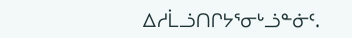ᐃᓱᒫᓘᑎᒋᔭᕐᓂᒡᓘᓐᓃᑦ.